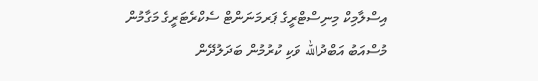އިސްލާމިކް މިނިސްޓްރީގެ ޕަރމަނަންޓް ސެކްރެޓަރީގެ މަގާމުން މުސްއަބު އަބްދުالله ވަކި ކުރުމުން ބަދަލުދޭން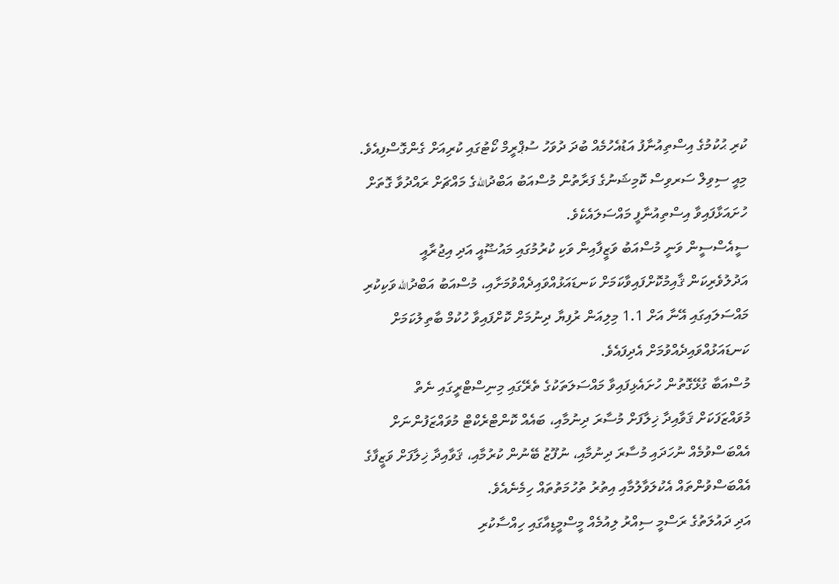ކުރި ޙުކުމުގެ އިސްތިއުނާފު އަޑުއެހުމެއް ބުދަ ދުވަހު ސުޕްރީމް ކޯޓުގައި ކުރިއަށް ގެންގޮސްފިއެވެ.
މިއީ ސިވިލް ސަރވިސް ކޮމިޝަނުގެ ފަރާތުން މުސްއަބު އަބްދުاللهގެ މައްޗަށް ރައްދުވާ ގޮތަށް ހުށައަޅާފައިވާ އިސްތިއުނާފީ މައްސަލައެކެވެ.
ސީއެސްސީން ވަނީ މުސްއަބު ވަޒީފާއިން ވަކި ކުރުމުގައި މައުޟޫއީ އަދި އިޖުރާއީ އަދުލުވެރިކަން ޤާއިމުކޮށްފައިވާކަމަށް ކަނޑައަޅުއްވައިދެއްވުމަށާއި، މުސްއަބު އަބްދުالله ވަކިކުރި މައްސަލައިގައި އޭނާ އަށް 1.1 މިލިއަން ރުފިޔާ ދިނުމަށް ކޮށްފައިވާ ހުކުމް ބާތިލުކަމަށް ކަނޑައަޅުއްވައިދެއްވުމަށް އެދިފައެވެ.
މުސްއަބާ ގުޅޭގޮތުން ހުށައެޅިފައިވާ މައްސަލަތަކުގެ ތެރޭގައި މިނިސްޓްރީގައި ނެތް މުވައްޒަފަކަށް ޤަވާއިދާ ޚިލާފަށް މުސާރަ ދިނުމާއި، ބައެއް ކޮންޓްރެކްޓް މުވައްޒަފުންނަށް އެއްބަސްވުމެއް ނުހަދައި މުސާރަ ދިނުމާއި، ނުފޫޒު ބޭނުން ކުރުމާއި، ޤަވާއިދާ ޚިލާފަށް ވަޒީފާގެ އެއްބަސްވުންތައް އެކުލަވާލުމާއި އިތުރު ތުހުމަތުތައް ހިމެނެއެވެ.
އަދި ދައުލަތުގެ ރަސްމީ ސިއްރު ލިއުމެއް މީސްމީޑިއާގައި ހިއްސާކުރި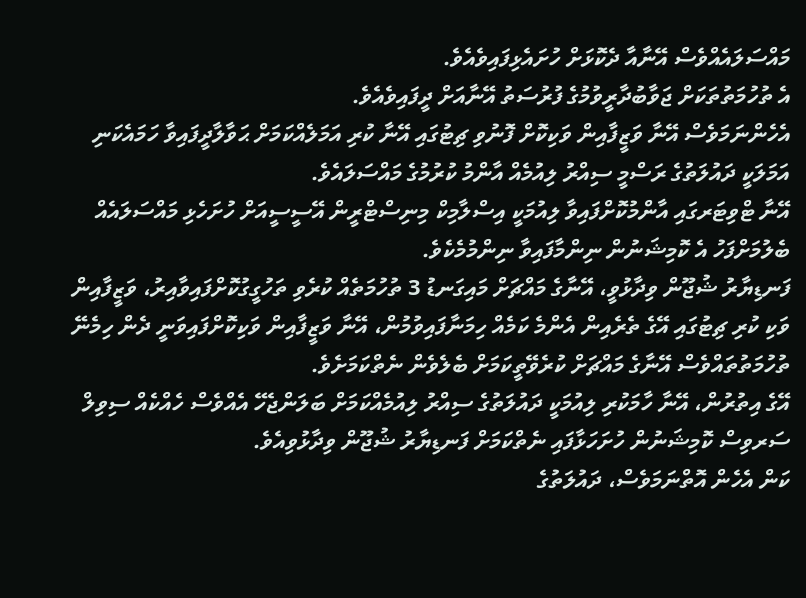މައްސަލައެއްވެސް އޭނާއާ ދެކޮޅަށް ހުށައެޅިފައިވެއެވެ.
އެ ތުހުމަތުތަކަށް ޖަވާބުދާރީވުމުގެ ފުރުސަތު އޭނާއަށް ދީފައިވެއެވެ.
އެހެންނަމަވެސް އޭނާ ވަޒީފާއިން ވަކިކޮށް ފޮނުވި ޗިޓުގައި އޭނާ ކުރި އަމަލެއްކަމަށް ޙަވާލާދީފައިވާ ހަމައެކަނި އަމަލަކީ ދައުލަތުގެ ރަސްމީ ސިއްރު ލިއުމެއް އާންމު ކުރުމުގެ މައްސަލައެވެ.
އޭނާ ޓްވިޓަރގައި އާންމުކޮށްފައިވާ ލިއުމަކީ އިސްލާމިކް މިނިސްޓްރީން އޭސީސީއަށް ހުށަހެޅި މައްސަލައެއް ބެލުމަށްފަހު އެ ކޮމިޝަނުން ނިންމާފައިވާ ނިންމުމެކެވެ.
ފަނޑިޔާރު ޝުޖޫން ވިދާޅުވީ، އޭނާގެ މައްޗަށް މައިގަނޑު 3 ތުހުމަތެއް ކުރެވި ތަހުގީގުކޮށްފައިވާއިރު، ވަޒީފާއިން ވަކި ކުރި ޗިޓުގައި އޭގެ ތެރެއިން އެންމެ ކަމެއް ހިމަނާފައިވުމުން، އޭނާ ވަޒީފާއިން ވަކިކޮށްފައިވަނީ ދެން ހިމެނޭ ތުހުމަތުތައްވެސް އޭނާގެ މައްޗަށް ކުރެވޭތީކަމަށް ބެލެވެން ނެތްކަމަށެވެ.
އޭގެ އިތުރުން، އޭނާ ހާމަކުރި ލިއުމަކީ ދައުލަތުގެ ސިއްރު ލިއުމެއްކަމަށް ބަލަންޖެހޭ އެއްވެސް ހެއްކެއް ސިވިލް ސަރވިސް ކޮމިޝަނުން ހުށަހަޅާފައި ނެތްކަމަށް ފަނޑިޔާރު ޝުޖޫން ވިދާޅުވިއެވެ.
ކަން އެހެން އޮތްނަމަވެސް، ދައުލަތުގެ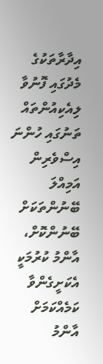އިދާރާތަކުގެ މެދުގައި ފޮނުވާ ލިއެކިއުންތައް ތަނުގައި ހުންނަ އިސްވެރިން އަމިއްލަ ބޭނުންތަކަށް ބޭނުންކޮށް، އާންމު ކުރުމަކީ އެކަށީގެންވާ ކަމެއްކަމަށް އާންމު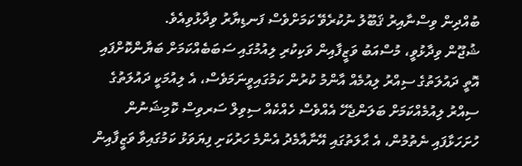ބުއްދިން ވިސްނާއިރު ޤަބޫލު ނުކުރެވޭ ކަމަށްވެސް ފަނޑިޔާރު ވިދާޅުވިއެވެ.
ޝުޖޫން ވިދާޅުވީ، މުސްއަބު ވަޒީފާއިން ވަކިކުރި ލިއުމުގައި ސަބަބެއްކަމަށް ބަޔާންކޮށްފައި އޮތީ ދައުލަތުގެ ސިއްރު ލިއުމެއް އާންމު ކުރުން ކަމުގައިވީނަމަވެސް، އެ ލިއުމަކީ ދައުލަތުގެ ސިއްރު ލިއުމެއްކަމަށް ބަލަންޖެހޭ އެއްވެސް ހެއްކެއް ސިވިލް ސަރވިސް ކޮމިޝަނުން ހުށަހަޅާފައި ނެތުމުން، އެ ޙާލަތުގައި އޭނާއާމެދު އެންމެ ހަރުކަށި ފިޔަވަޅު ކަމުގައިވާ ވަޒީފާއިން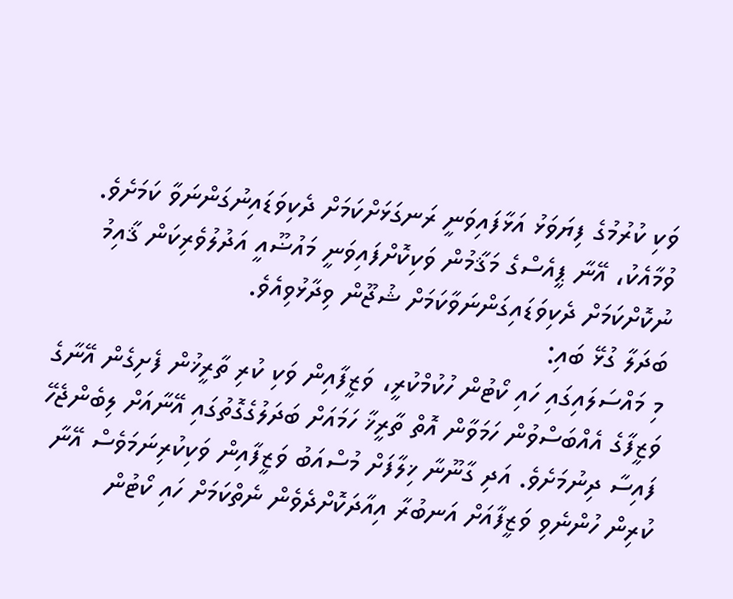ވަކި ކުރުމުގެ ފިޔަވަޅު އަޅާފައިވަނީ ރަނގަޅަށްކަމަށް ދެކިވަޑައިނުގަންނަވާ ކަމަށެވެ.
ވުމާއެކު، އޭނާ ޕީއެސްގެ މަޤާމުން ވަކިކޮށްފައިވަނީ މައުޟޫއީ އަދުލުވެރިކަން ޤާއިމު ނުކޮށްކަމަށް ދެކިވަޑައިގަންނަވާކަމަށް ޝުޖޫން ވިދާޅުވިއެވެ.
ބަދަލާ ގުޅޭ ބައި:
މި މައްސަލައިގައި ހައި ކޯޓުން ހުކުމްކުރީ، ވަޒީފާއިން ވަކި ކުރި ތާރީޚުން ފެށިގެން އޭނާގެ ވަޒީފާގެ އެއްބަސްވުން ހަމަވާން އޮތް ތާރީޚާ ހަމައަށް ބަދަލުގެގޮތުގައި އޭނާއަށް ލިބެންޖެހޭ ފައިސާ ދިނުމަށެވެ. އަދި ގާނޫނާ ޚިލާފަށް މުސްއަބު ވަޒީފާއިން ވަކިކުރިނަމަވެސް އޭނާ ކުރިން ހުންނެވި ވަޒީފާއަށް އަނބުރާ އިއާދަކޮށްދެވެން ނެތްކަމަށް ހައި ކޯޓުން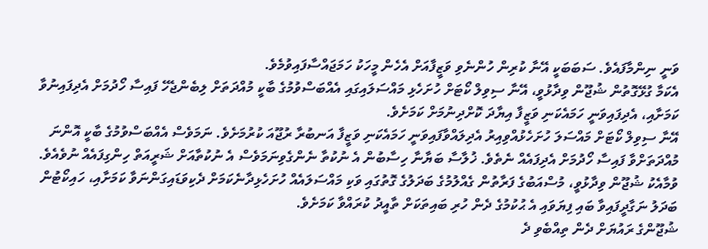ވަނީ ނިންމާފައެވެ. ސަބަބަކީ އޭނާ ކުރިން ހުންނެވި ވަޒީފާއަށް އެހެން މީހަކު ހަމަޖައްސާފައިވުމެވެ.
އެކަމާ ގުޅޭގޮތުން ޝުޖޫން ވިދާޅުވީ، އޭނާ ސިވިލް ކޯޓަށް ހުށަހެޅި މައްސަލައިގައި އެއްބަސްވުމުގެ ބާކީ މުއްދަތަށް ލިބެންޖެހޭ ފައިސާ ހޯދުމަށް އެދިފައިނުވާ ކަމަށާއި، އެދިފައިވަނީ ހަމައެކަނި ވަޒީފާ އިޔާދަ ކޮށްދިނުމަށް ކަމަށެވެ.
އޭނާ ސިވިލް ކޯޓަށް މައްސަލަ ހުށަހެޅުއްވިއިރު އެދިލައްވާފައިވަނީ ހަމައެކަނި ވަޒީފާ އަނބުރާ ރުޖޫއަ ކުރުމަށެވެ. ނަމަވެސް އެއްބަސްވުމުގެ ބާކީ އޮންނަ މުއްދަތަށްވާ ފައިސާ ހޯދުމަށް އެދިފައެއް ނެތެވެ. ޚުލާސާ ބަޔާނާ ހިސާބުން އެ ނުކުތާ ނެންގެވިނަމަވެސް އެ ނުކުތާއަށް ޝަރީއަތް ހިންގިފައެއް ނުވެއެވެ.
ވުމާއެކު ޝުޖޫން ވިދާޅުވީ، މުސްއަބުގެ ފަރާތުން ގެއްލުމުގެ ބަދަލުގެ ގޮތުގައި ވަކި މައްސަލައެއް ހުށަހެޅިދާނެކަމަށް ދެކިވަޑައިގަންނަވާ ކަމަށާއި، ހައިކޯޓުން ބަދަލު ނަގާދީފައިވާ ބައި ފިޔަވައި އެ ޙުކުމުގެ ދެން ހުރި ބައިތަކަށް ތާއީދު ކުރައްވާ ކަމަށެވެ.
ޝުޖޫންގެ ރައުޔަށް ދެން ތިއްބެވި ދެ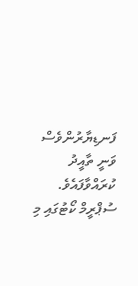ފަނޑިޔާރުންވެސް ވަނީ ތާއީދު ކުރައްވާފައެވެ.
ސުޕްރީމް ކޯޓުގައި މި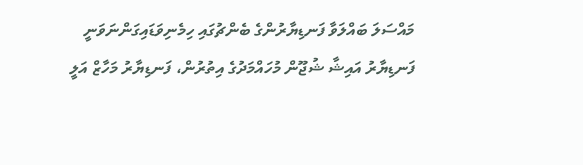މައްސަލަ ބައްލަވާ ފަނޑިޔާރުންގެ ބެންޗުގައި ހިމެނިވަޑައިގަންނަވަނީ ފަނޑިޔާރު އައިޝާ ޝުޖޫން މުހައްމަދުގެ އިތުރުން، ފަނޑިޔާރު މަހާޒް އަލީ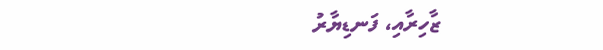ޒާހިރާއި، ފަނޑިޔާރު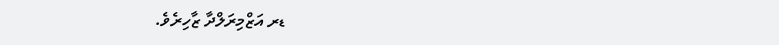ޑރ އަޒްމިރަލްދާ ޒާހިރެވެ.